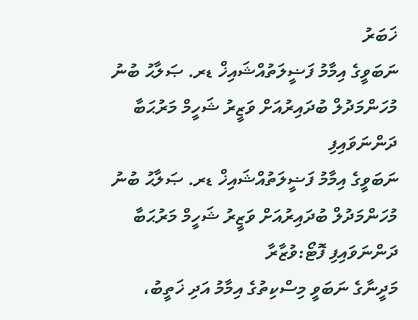ޚަބަރު
ނަބަވީގެ އިމާމު ފަޟީލަތުއްޝައިޚް ޑރ. ޞަލާޙު ބުނު މުހަންމަދުލް ބުދައިރުއަށް ވަޒީރު ޝަހީމް މަރުޙަބާ ދަންނަވައިފި
ނަބަވީގެ އިމާމު ފަޟީލަތުއްޝައިޚް ޑރ. ޞަލާޙު ބުނު މުހަންމަދުލް ބުދައިރުއަށް ވަޒީރު ޝަހީމް މަރުޙަބާ ދަންނަވައިފި ފޮޓޯ:ވުޒާރާ
މަދީނާގެ ނަބަވީ މިސްކިތުގެ އިމާމު އަދި ޚަތީބު،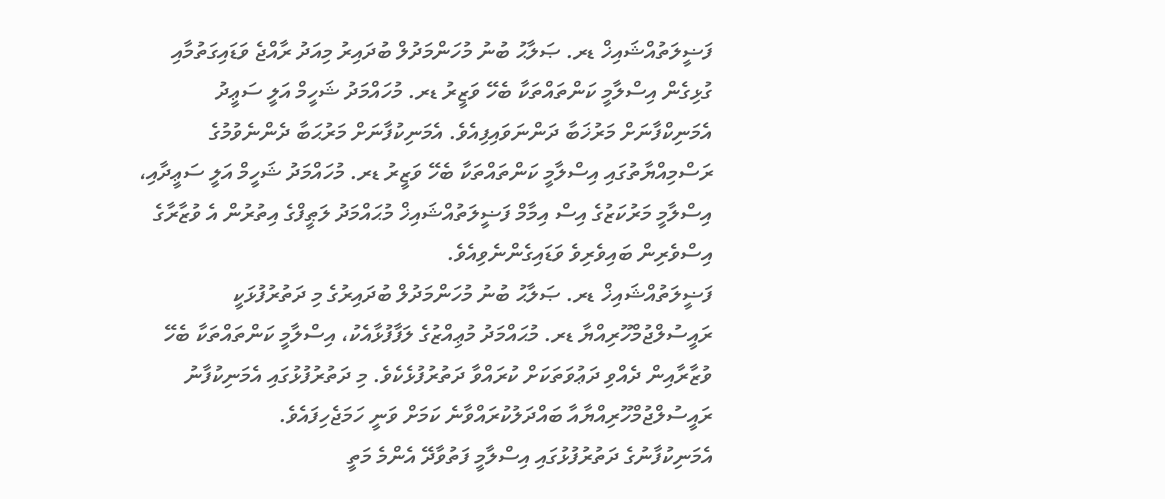ފަޟީލަތުއްޝައިޚް ޑރ. ޞަލާޙު ބުނު މުހަންމަދުލް ބުދައިރު މިއަދު ރާއްޖެ ވަޑައިގަތުމާއި ގުޅިގެން އިސްލާމީ ކަންތައްތަކާ ބެހޭ ވަޒީރު ޑރ. މުހައްމަދު ޝަހީމް އަލީ ސަޢީދު އެމަނިކްފާނަށް މަރުޚަބާ ދަންނަވައިފިއެވެ. އެމަނިކުފާނަށް މަރުޙަބާ ދެންނެވުމުގެ ރަސްމިއްޔާތުގައި އިސްލާމީ ކަންތައްތަކާ ބެހޭ ވަޒީރު ޑރ. މުހައްމަދު ޝަހީމް އަލީ ސަޢީދާއި، އިސްލާމީ މަރުކަޒުގެ އިސް އިމާމް ފަޟީލަތުއްޝައިޚް މުޙައްމަދު ލަޠީފްގެ އިތުރުން އެ ވުޒާރާގެ އިސްވެރިން ބައިވެރިވެ ވަޑައިގެންނެވިއެވެ.
ފަޟީލަތުއްޝައިޚް ޑރ. ޞަލާޙު ބުނު މުހަންމަދުލް ބުދައިރުގެ މި ދަތުރުފުޅަކީ ރައީސުލްޖުމްހޫރިއްޔާ ޑރ. މުޙައްމަދު މުޢިއްޒުގެ ލަފާފުޅާއެކު، އިސްލާމީ ކަންތައްތަކާ ބެހޭ ވުޒާރާއިން ދެއްވި ދަޢުވަތަކަށް ކުރައްވާ ދަތުރުފުޅެކެވެ. މި ދަތުރުފުޅުގައި އެމަނިކުފާނު ރައީސުލްޖުމްހޫރިއްޔާއާ ބައްދަލުކުރައްވާނެ ކަމަށް ވަނީ ހަމަޖެހިފައެވެ.
އެމަނިކުފާނުގެ ދަތުރުފުޅުގައި އިސްލާމީ ފަތުވާދޭ އެންމެ މަތީ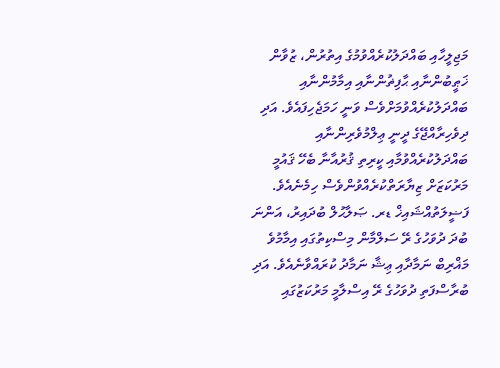މަޖިލީހާއި ބައްދަލުކުރެއްވުމުގެ އިތުރުން، ޒުވާން ޚަޠީބުންނާއި ޙާފިޡުންނާއި އިމާމުންނާއި ބައްދަލުކުރެއްވުމަށްވެސް ވަނީ ހަމަޖެހިފައެވެ. އަދި ދިވެހިރާއްޖޭގެ ދީނީ ޢިލްމުވެރިންނާއި ބައްދަލުކުރެއްވުމާއި ކީރިތި ޤުރުއާނާ ބެހޭ ޤައުމީ މަރުކަޒަށް ޒިޔާރަތްކުރެއްވުންވެސް ހިމެނެއެވެ.
ފަޟީލަތުއްޝައިޚް ޑރ. ޞަލާޙުލް ބުދައިރު، އަންނަ ބުދަ ދުވަހުގެ ރޭ ސަލްމާން މިސްކިތުގައި އިމާމުވެ މަޣްރިބް ނަމާދާއި ޢިޝާ ނަމާދު ކުރައްވާނެއެވެ. އަދި ބުރާސްފަތި ދުވަހުގެ ރޭ އިސްލާމީ މަރުކަޒުގައި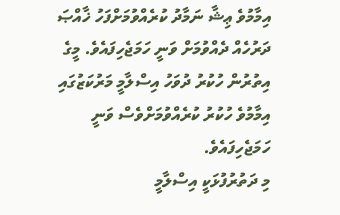އިމާމުވެ ޢިޝާ ނަމާދު ކުރެއްވުމަށްފަހު ޚާއްޞަ ދަރުހެއް ދެއްވުމަށް ވަނީ ހަމަޖެހިފައެވެ. މީގެ އިތުރުން ހުކުރު ދުވަހު އިސްލާމީ މަރުކަޒުގައި އިމާމުވެ ހުކުރު ކުރެއްވުމަށްވެސް ވަނީ ހަމަޖެހިފައެވެ.
މި ދަތުރުފުޅަކީ އިސްލާމީ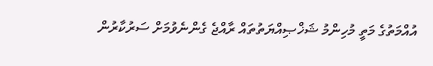އުއްމަތުގެ މަތީ މުހިންމު ޝަޚްޞިއްޔަތުތައް ރާއްޖެ ގެންނެވުމަށް ސަރުކާރުން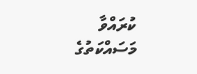ކުރައްވާ މަސައްކަތުގެ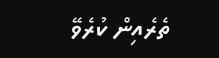ތެރެއިން ކުރެވޭ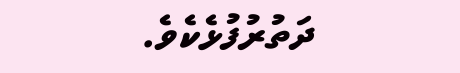ދަތުރުފުޅެކެވެ.